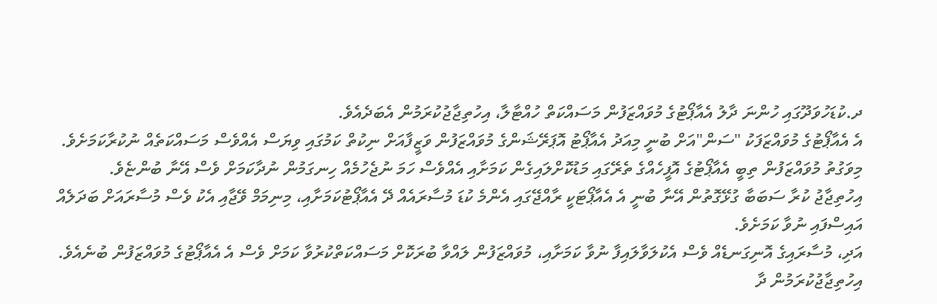ދ.ކުޑަހުވަދޫގައި ހުންނަ ދާލު އެއާޕޯޓުގެ މުވައްޒަފުން މަސައްކަތް ހުއްޓާލާ، އިހުތިޖާޖުކުރަމުން އެބަދެއެވެ.
އެ އެއާޕޯޓުގެ މުވައްޒަފަކު "ސަން"އަށް ބުނީ މިއަދު އެއާޕޯޓު އޮޕަރޭޝަންގެ މުވައްޒަފުން ވަޒީފާއަށް ނިކުތް ކަމުގައި ވިޔަސް އެއްވެސް މަސައްކަތެއް ނުކުރާކަމަށެވެ.
މިވަގުތު މުވައްޒަފުން ތިބީ އެއާޕޯޓުގެ އޮފީހެއްގެ ތެރޭގައި މަޑުކޮށްލައިގެން ކަމަށާއި އެއްވެސް ހަމަ ނުޖެހުމެއް ހިނގަމުން ނުދާކަމަށް ވެސް އޭނާ ބުންޏެވެ.
އިހުތިޖާޖު ކުރާ ސަބަބާ ގުޅޭގޮތުން އޭނާ ބުނީ އެ އެއާޕޯޓަކީ ރާއްޖޭގައި އެންމެ ކުޑަ މުސާރައެއް ދޭ އެއާޕޯޓުކަމަށާއި، މިނިމަމް ވޭޖާއި އެކު ވެސް މުސާރައަށް ބަދަލެއް އައިސްފައި ނުވާ ކަމަށެވެ.
އަދި، މުސާރައިގެ އޮނިގަނޑެއް ވެސް އެކުލަވާލައިފާ ނުވާ ކަމަށާއި، މުވައްޒަފުން ލައްވާ ބުރަކޮށް މަސައްކަތްކުރުވާ ކަމަށް ވެސް އެ އެއާޕޯޓުގެ މުވައްޒަފުން ބުނެއެވެ.
އިހުތިޖާޖުކުރަމުން ދާ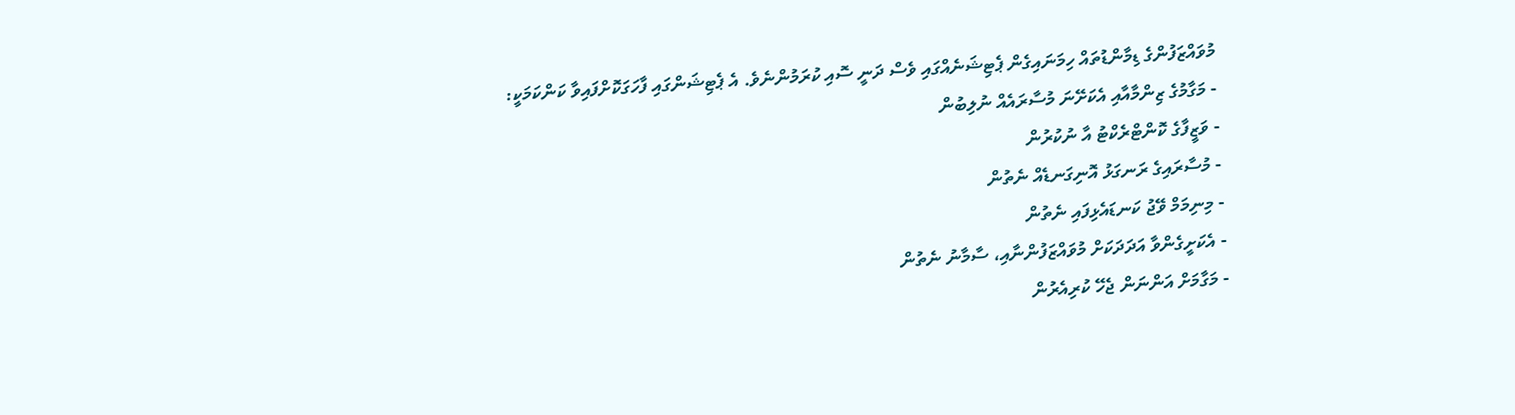މުވައްޒަފުންގެ ޑިމާންޑުތައް ހިމަނައިގެން ޕެޓިޝަނެއްގައި ވެސް ދަނީ ސޮއި ކުރަމުންނެވެ. އެ ޕެޓިޝަންގައި ފާހަގަކޮށްފައިވާ ކަންކަމަކީ:
- މަގާމުގެ ޒިންމާއާއި އެކަށޭނަ މުސާރައެއް ނުލިބުން
- ވަޒީފާގެ ކޮންޓްރެކްޓު އާ ނުކުރުން
- މުސާރައިގެ ރަނގަޅު އޮނިގަނޑެއް ނެތުން
- މިނިމަމް ވޭޖު ކަނޑައެޅިފައި ނެތުން
- އެކަށީގެންވާ އަދަދަކަށް މުވައްޒަފުންނާއި، ސާމާނު ނެތުން
- މަގާމަށް އަންނަން ޖެހޭ ކުރިއެރުން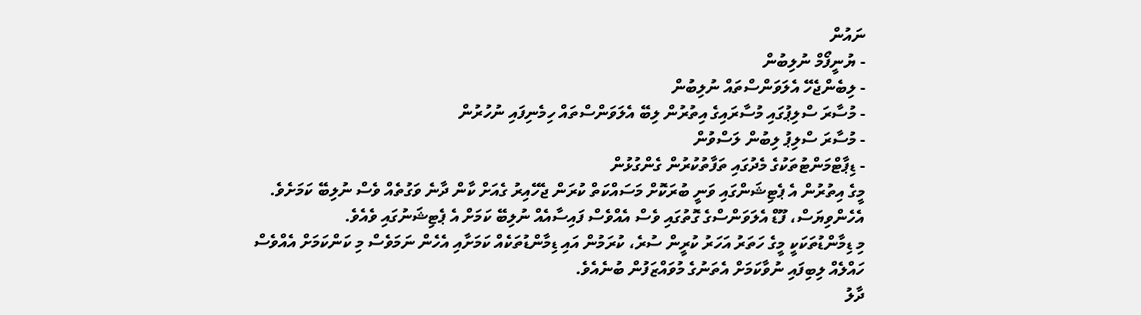ނައުން
- ޔުނީފޯމް ނުލިބުން
- ލިބެންޖެހޭ އެލަވަންސްތައް ނުލިބުން
- މުސާރަ ސްލިޕުގައި މުސާރައިގެ އިތުރުން ލިބޭ އެލަވަންސްތައް ހިމެނިފައި ނުހުރުން
- މުސާރަ ސްލިޕު ލިބުން ލަސްވުން
- ޑިޕާޓްމަންޓުތަކުގެ މެދުގައި ތަފާތުކުރުން ގެންގުޅުން
މީގެ އިތުރުން އެ ޕެޓިޝަންގައި ވަނީ ބުރަކޮށް މަސައްކަތް ކުރަން ޖެހޭއިރު ގެއަށް ކާން ދާނެ ވަގުތެއް ވެސް ނުލިބޭ ކަމަށެވެ. އެހެންވިޔަސް، ފޫޑް އެލަވަންސްގެ ގޮތުގައި ވެސް އެއްވެސް ފައިސާއެއް ނުލިބޭ ކަމަށް އެ ޕެޓިޝަނުގައި ވެއެވެ.
މި ޑިމާންޑުތަކަކީ މީގެ ހަތަރު އަހަރު ކުރީން ސުރެ، ކުރަމުން އައި ޑިމާންޑުތަކެއް ކަމަށާއި އެހެން ނަމަވެސް މި ކަންކަމަށް އެއްވެސް ހައްލެއް ލިބިފައި ނުވާކަމަށް އެތަނުގެ މުވައްޒަފުން ބުނެއެވެ.
ދާލު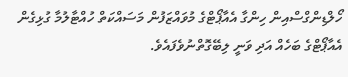ހޯލްޑިންގްސްއިން ހިންގާ އެއާޕޯޓްގެ މުވައްޒަފުން މަސައްކަތް ހުއްޓާލުމާ ގުޅިގެން އެއާޕޯޓްގެ ބަހެއް އަދި ވަނީ ލިބޭގޮތްނުވެފައެވެ.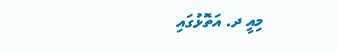މިއީ ދ. އަތޮޅުގައި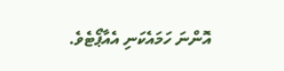އޮންނަ ހަމައެކަނި އެއާޕޯޓެވެ.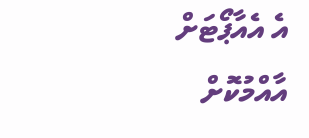އެ އެއާޕޯޓަށް އާއްމުކޮށް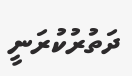ދަތުރުކުރަނީ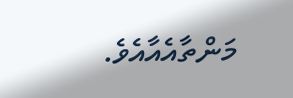މަންތާއެއާއެވެ.